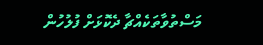މަސްތުވާތަކެއްޗާ ދެކޮޅަށް ފުލުހުން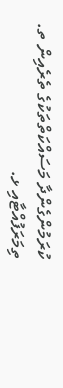ކުރަމުންގެންދާ މަސައްކަތްތަކުގެ ތެރެއިން ތ. ތިމަރަފުއްޓާއި ޅ.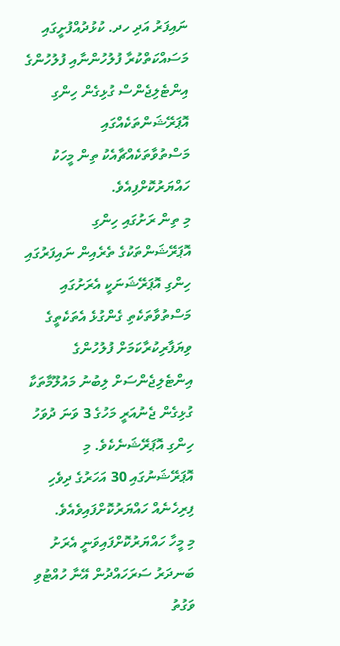ނައިފަރު އަދި ހދ. ކުޅުދުއްފުށީގައި މަސައްކަތްކުރާ ފުލުހުންނާއި ފުލުހުންގެ އިންޓެލިޖެންސް ގުޅިގެން ހިންގި އޮޕަރޭޝަންތަކެއްގައި މަސްތުވާތަކެއްޗާއެކު ތިން މީހަކު ހައްޔަރުކޮށްފިއެވެ.
މި ތިން ރަށުގައި ހިންގި އޮޕަރޭޝަންތަކުގެ ތެރެއިން ނައިފަރުގައި ހިންގި އޮޕަރޭޝަނަކީ އެރަށުގައި މަސްތުވާތަކެތި ގެންގުޅެ އެތަކެތީގެ ވިޔަފާރިކުރާކަމަށް ފުލުހުންގެ އިންޓެލިޖެންސަށް ލިބުނު މައުލޫމާތަކާ ގުޅިގެން ޖެނުއަރީ މަހުގެ 3 ވަނަ ދުވަހު ހިންގި އޮޕަރޭޝަނެކެވެ. މި އޮޕަރޭޝަނުގައި 30 އަހަރުގެ ދިވެހި ފިރިހެނެއް ހައްޔަރުކޮށްފައިވެއެވެ.
މި މީހާ ހައްޔަރުކޮށްފައިވަނީ އެރަށު ބަނދަރު ސަރަހައްދުން އޭނާ ހުއްޓުވި ވަގުތު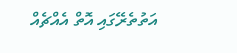އަތުތެރޭގައި އޮތް އެއްޗެއް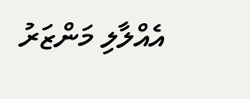އެއްލާލި މަންޒަރު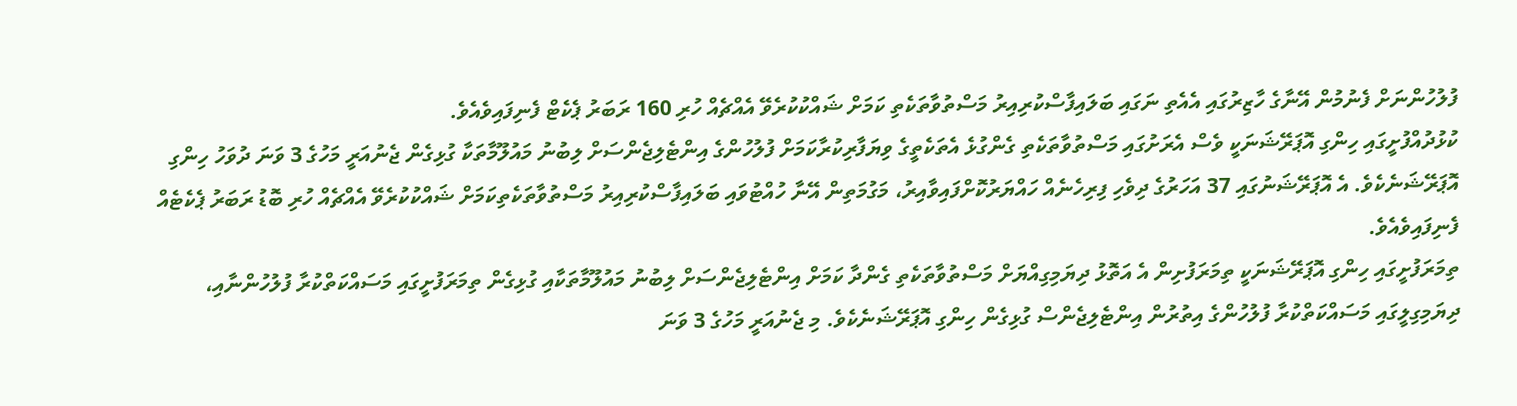ފުލުހުންނަށް ފެނުމުން އޭނާގެ ހާޒިރުގައި އެއެތި ނަގައި ބަލައިފާސްކުރިއިރު މަސްތުވާތަކެތި ކަމަށް ޝައްކުކުރެވޭ އެއްޗެއް ހުރި 160 ރަބަރު ޕެކެޓް ފެނިފައިވެއެވެ.
ކުޅުދުއްފުށީގައި ހިންގި އޮޕަރޭޝަނަކީ ވެސް އެރަށުގައި މަސްތުވާތަކެތި ގެންގުޅެ އެތަކެތީގެ ވިޔަފާރިކުރާކަމަށް ފުލުހުންގެ އިންޓެލިޖެންސަށް ލިބުނު މައުލޫމާތަކާ ގުޅިގެން ޖެނުއަރީ މަހުގެ 3 ވަނަ ދުވަހު ހިންގި އޮޕަރޭޝަނެކެވެ. އެ އޮޕަރޭޝަނުގައި 37 އަހަރުގެ ދިވެހި ފިރިހެނެއް ހައްޔަރުކޮށްފައިވާއިރު، މަގުމަތިން އޭނާ ހުއްޓުވައި ބަލައިފާސްކުރިއިރު މަސްތުވާތަކެތިކަމަށް ޝައްކުކުރެވޭ އެއްޗެއް ހުރި ބޮޑު ރަބަރު ޕެކެޓެއް ފެނިފައިވެއެވެ.
ތިމަރަފުށީގައި ހިންގި އޮޕަރޭޝަނަކީ ތިމަރަފުށިން އެ އަތޮޅު ދިޔަމިގިއްޔަށް މަސްތުވާތަކެތި ގެންދާ ކަމަށް އިންޓެލިޖެންސަށް ލިބުނު މައުލޫމާތަކާއި ގުޅިގެން ތިމަރަފުށީގައި މަސައްކަތްކުރާ ފުލުހުންނާއި، ދިޔަމިގިލީގައި މަސައްކަތްކުރާ ފުލުހުންގެ އިތުރުން އިންޓެލިޖެންސް ގުޅިގެން ހިންގި އޮޕަރޭޝަނެކެވެ. މި ޖެނުއަރީ މަހުގެ 3 ވަނަ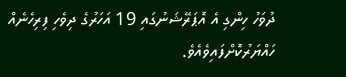ދުވަހު ހިންގި އެ އޮޕަރޭޝަނުގައި 19 އަހަރުގެ ދިވެހި ފިރިހެނެއް ހައްޔަރުކޮށްފައިވެއެވެ.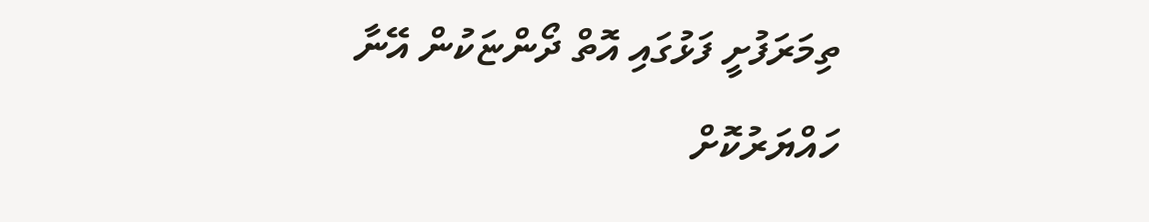ތިމަރަފުށީ ފަޅުގައި އޮތް ދޯންޏަކުން އޭނާ ހައްޔަރުކޮށް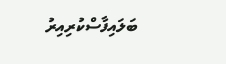ބަލައިފާސްކުރިއިރު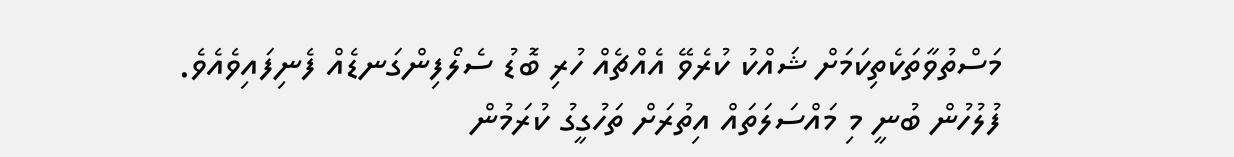މަސްތުވާތަކެތިކަމަށް ޝައްކު ކުރެވޭ އެއްޗެއް ހުރި ބޮޑު ސެލޯފިންގަނޑެއް ފެނިފައިވެއެވެ.
ފުލުހުން ބުނީ މި މައްސަލަތައް އިތުރަށް ތަހުގީގު ކުރަމުން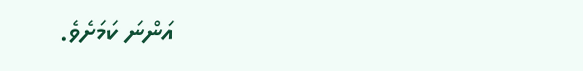އަންނަ ކަމަށެވެ.